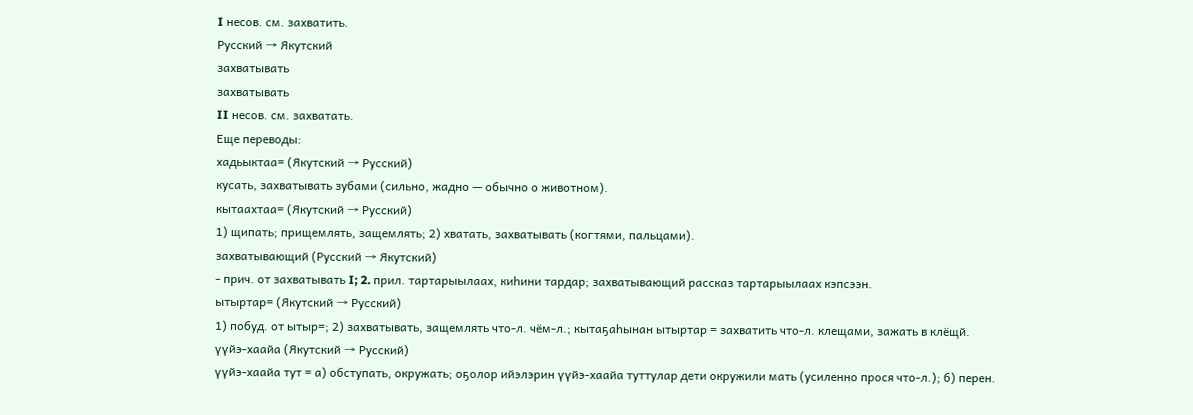I несов. см. захватить.
Русский → Якутский
захватывать
захватывать
II несов. см. захватать.
Еще переводы:
хадьыктаа= (Якутский → Русский)
кусать, захватывать зубами (сильно, жадно — обычно о животном).
кытаахтаа= (Якутский → Русский)
1) щипать; прищемлять, защемлять; 2) хватать, захватывать (когтями, пальцами).
захватывающий (Русский → Якутский)
- прич. от захватывать I; 2. прил. тартарыылаах, киһини тардар; захватывающий рассказ тартарыылаах кэпсээн.
ытыртар= (Якутский → Русский)
1) побуд. от ытыр=; 2) захватывать, защемлять что-л. чём-л.; кытаҕаһынан ытыртар = захватить что-л. клещами, зажать в клёщй.
үүйэ-хаайа (Якутский → Русский)
үүйэ-хаайа тут = а) обступать, окружать; оҕолор ийэлэрин үүйэ-хаайа туттулар дети окружили мать (усиленно прося что-л.); б) перен.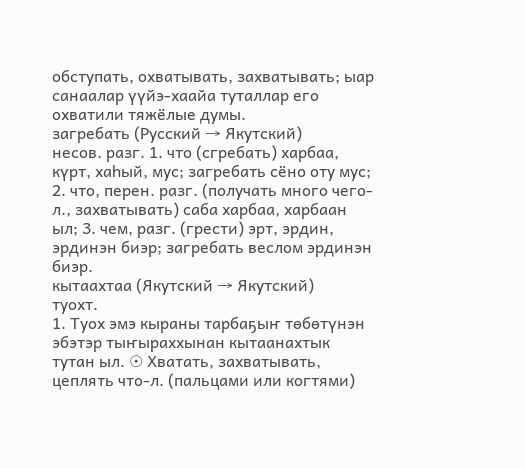обступать, охватывать, захватывать; ыар санаалар үүйэ-хаайа туталлар его охватили тяжёлые думы.
загребать (Русский → Якутский)
несов. разг. 1. что (сгребать) харбаа, күрт, хаһый, мус; загребать сёно оту мус; 2. что, перен. разг. (получать много чего-л., захватывать) саба харбаа, харбаан ыл; 3. чем, разг. (грести) эрт, эрдин, эрдинэн биэр; загребать веслом эрдинэн биэр.
кытаахтаа (Якутский → Якутский)
туохт.
1. Туох эмэ кыраны тарбаҕыҥ төбөтүнэн эбэтэр тыҥыраххынан кытаанахтык тутан ыл. ☉ Хватать, захватывать, цеплять что-л. (пальцами или когтями)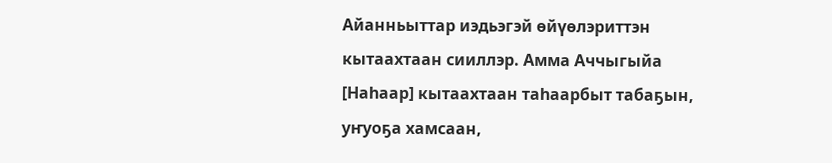Айанньыттар иэдьэгэй өйүөлэриттэн кытаахтаан сииллэр. Амма Аччыгыйа
[Наһаар] кытаахтаан таһаарбыт табаҕын, уҥуоҕа хамсаан,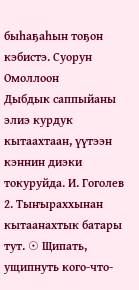быһаҕаһын тоҕон кэбистэ. Суорун Омоллоон
Дыбдык саппыйаны элиэ курдук кытаахтаан, үүтээн кэннин диэки токуруйда. И. Гоголев
2. Тыҥыраххынан кытаанахтык батары тут. ☉ Щипать, ущипнуть кого-что-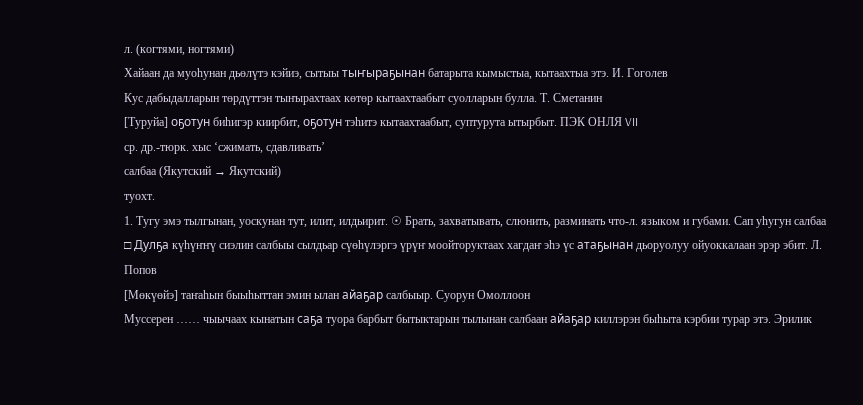л. (когтями, ногтями)
Хайаан да муоһунан дьөлүтэ кэйиэ, сытыы тыҥыраҕынан батарыта кымыстыа, кытаахтыа этэ. И. Гоголев
Кус дабыдалларын төрдүттэн тыҥырахтаах көтөр кытаахтаабыт суолларын булла. Т. Сметанин
[Туруйа] оҕотун биһигэр киирбит, оҕотун тэһитэ кытаахтаабыт, суптурута ытырбыт. ПЭК ОНЛЯ VII
ср. др.-тюрк. хыс ‘сжимать, сдавливать’
салбаа (Якутский → Якутский)
туохт.
1. Тугу эмэ тылгынан, уоскунан тут, илит, илдьирит. ☉ Брать, захватывать, слюнить, разминать что-л. языком и губами. Сап уһугун салбаа
□ Дулҕа күһүҥҥү сиэлин салбыы сылдьар сүөһүлэргэ үрүҥ моойторуктаах хагдаҥ эһэ үс атаҕынан дьоруолуу ойуоккалаан эрэр эбит. Л. Попов
[Мөкүөйэ] таҥаһын быыһыттан эмин ылан айаҕар салбыыр. Суорун Омоллоон
Муссерен …… чыычаах кынатын саҕа туора барбыт бытыктарын тылынан салбаан айаҕар киллэрэн быһыта кэрбии турар этэ. Эрилик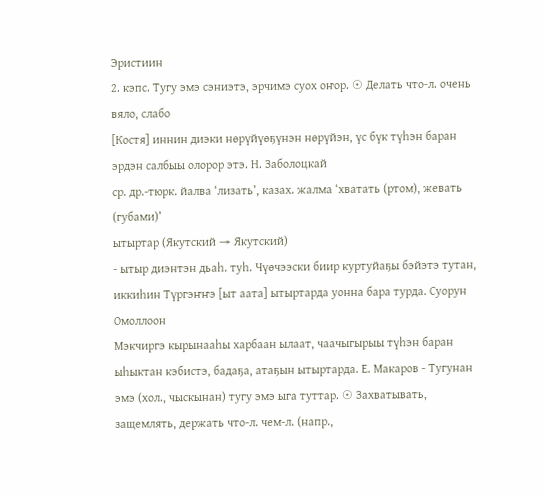Эристиин
2. кэпс. Тугу эмэ сэниэтэ, эрчимэ суох оҥор. ☉ Делать что-л. очень вяло, слабо
[Костя] иннин диэки нөрүйүөҕүнэн нөрүйэн, үс бүк түһэн баран эрдэн салбыы олорор этэ. Н. Заболоцкай
ср. др.-тюрк. йалва ‘лизать’, казах. жалма ‘хватать (ртом), жевать (губами)’
ытыртар (Якутский → Якутский)
- ытыр диэнтэн дьаһ. туһ. Чүөчээски биир куртуйаҕы бэйэтэ тутан, иккиһин Түргэҥҥэ [ыт аата] ытыртарда уонна бара турда. Суорун Омоллоон
Мэкчиргэ кырынааһы харбаан ылаат, чаачыгырыы түһэн баран ыһыктан кэбистэ, бадаҕа, атаҕын ытыртарда. Е. Макаров - Тугунан эмэ (хол., чыскынан) тугу эмэ ыга туттар. ☉ Захватывать, защемлять, держать что-л. чем-л. (напр.,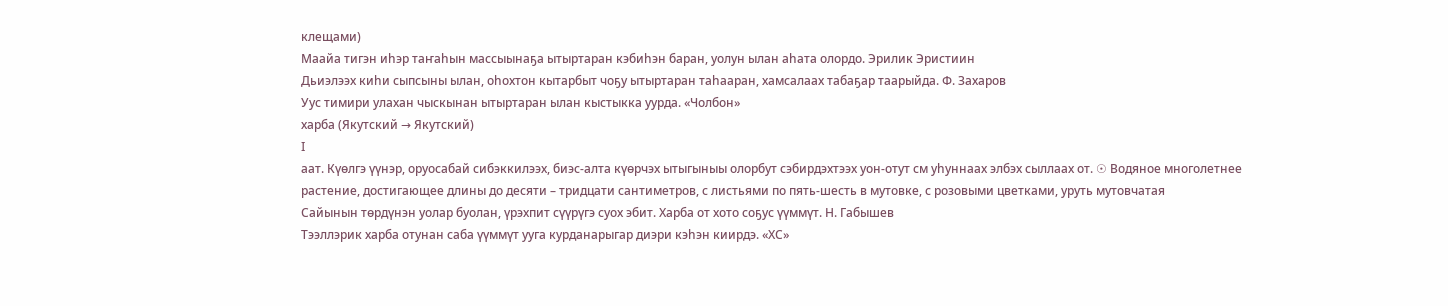клещами)
Маайа тигэн иһэр таҥаһын массыынаҕа ытыртаран кэбиһэн баран, уолун ылан аһата олордо. Эрилик Эристиин
Дьиэлээх киһи сыпсыны ылан, оһохтон кытарбыт чоҕу ытыртаран таһааран, хамсалаах табаҕар таарыйда. Ф. Захаров
Уус тимири улахан чыскынан ытыртаран ылан кыстыкка уурда. «Чолбон»
харба (Якутский → Якутский)
I
аат. Күөлгэ үүнэр, оруосабай сибэккилээх, биэс-алта күөрчэх ытыгыныы олорбут сэбирдэхтээх уон-отут см уһуннаах элбэх сыллаах от. ☉ Водяное многолетнее растение, достигающее длины до десяти – тридцати сантиметров, с листьями по пять-шесть в мутовке, с розовыми цветками, уруть мутовчатая
Сайынын төрдүнэн уолар буолан, үрэхпит сүүрүгэ суох эбит. Харба от хото соҕус үүммүт. Н. Габышев
Тээллэрик харба отунан саба үүммүт ууга курданарыгар диэри кэһэн киирдэ. «ХС»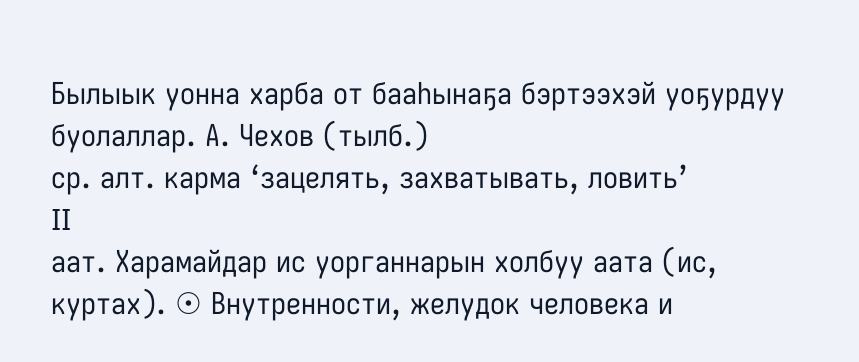Былыык уонна харба от бааһынаҕа бэртээхэй уоҕурдуу буолаллар. А. Чехов (тылб.)
ср. алт. карма ‘зацелять, захватывать, ловить’
II
аат. Харамайдар ис уорганнарын холбуу аата (ис, куртах). ☉ Внутренности, желудок человека и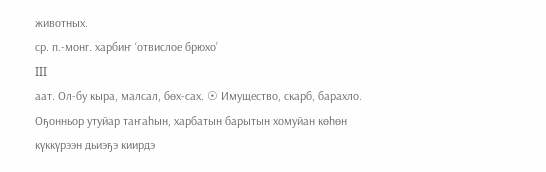животных.
ср. п.-монг. харбиҥ ‘отвислое брюхо’
III
аат. Ол-бу кыра, малсал, бөх-сах. ☉ Имущество, скарб, барахло. Оҕонньор утуйар таҥаһын, харбатын барытын хомуйан көһөн күккүрээн дьиэҕэ киирдэ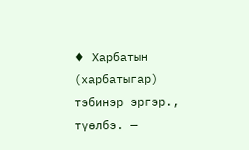♦ Харбатын (харбатыгар) тэбинэр эргэр., түөлбэ. —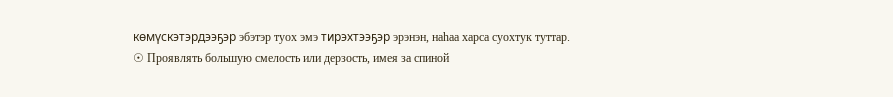көмүскэтэрдээҕэр эбэтэр туох эмэ тирэхтээҕэр эрэнэн, наһаа харса суохтук туттар. ☉ Проявлять большую смелость или дерзость, имея за спиной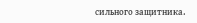сильного защитника.